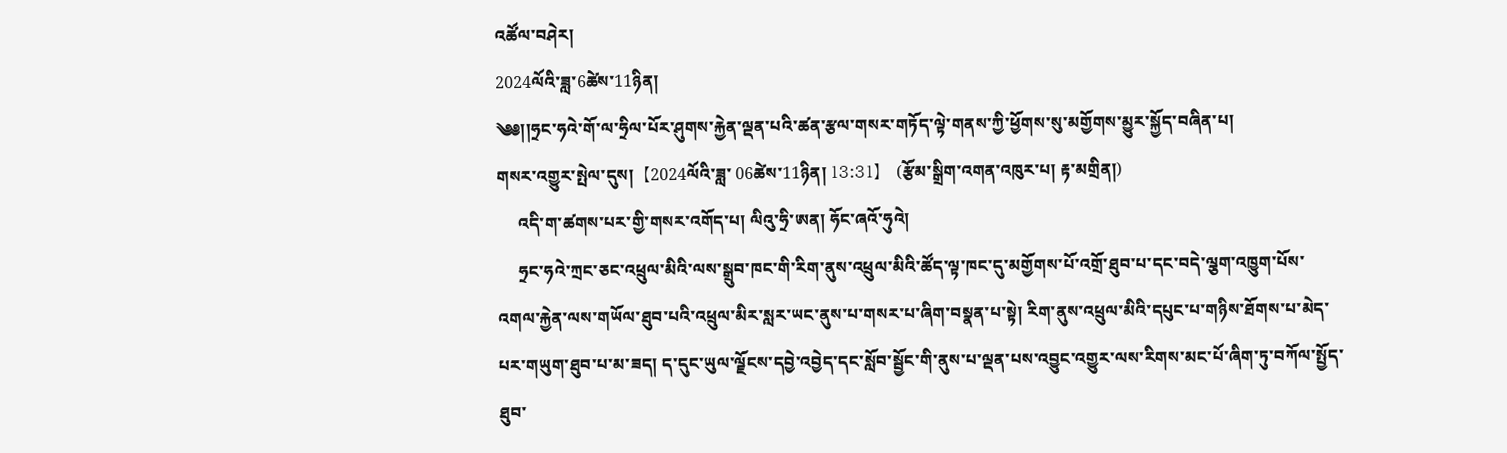འཚོལ་བཤེར།
2024ལོའི་ཟླ་6ཚེས་11ཉིན།
༄༅།།ཧྲང་ཧའེ་གོ་ལ་ཧྲིལ་པོར་ཤུགས་རྐྱེན་ལྡན་པའི་ཚན་རྩལ་གསར་གཏོད་ལྟེ་གནས་ཀྱི་ཕྱོགས་སུ་མགྱོགས་མྱུར་སྐྱོད་བཞིན་པ།
གསར་འགྱུར་སྤེལ་དུས།  【2024ལོའི་ཟླ་ 06ཚེས་11ཉིན། 13:31】   (རྩོམ་སྒྲིག་འགན་འཁུར་པ། རྟ་མགྲིན།)
     འདི་ག་ཚགས་པར་གྱི་གསར་འགོད་པ། ལིའུ་ཧྲི་ཨན། ཧོང་ཞའོ་ཧུའེ།
     ཧྲང་ཧའེ་ཀྲང་ཅང་འཕྲུལ་མིའི་ལས་སྒྲུབ་ཁང་གི་རིག་ནུས་འཕྲུལ་མིའི་ཚོད་ལྟ་ཁང་དུ་མགྱོགས་པོ་འགྲོ་ཐུབ་པ་དང་བདེ་ལྕག་འཁྱུག་པོས་འགལ་རྐྱེན་ལས་གཡོལ་ཐུབ་པའི་འཕྲུལ་མིར་སླར་ཡང་ནུས་པ་གསར་པ་ཞིག་བསྣན་པ་སྟེ། རིག་ནུས་འཕྲུལ་མིའི་དཔུང་པ་གཉིས་ཐོགས་པ་མེད་པར་གཡུག་ཐུབ་པ་མ་ཟད། ད་དུང་ཡུལ་ལྗོངས་དབྱེ་འབྱེད་དང་སློབ་སྦྱོང་གི་ནུས་པ་ལྡན་པས་འབྱུང་འགྱུར་ལས་རིགས་མང་པོ་ཞིག་ཏུ་བཀོལ་སྤྱོད་ཐུབ་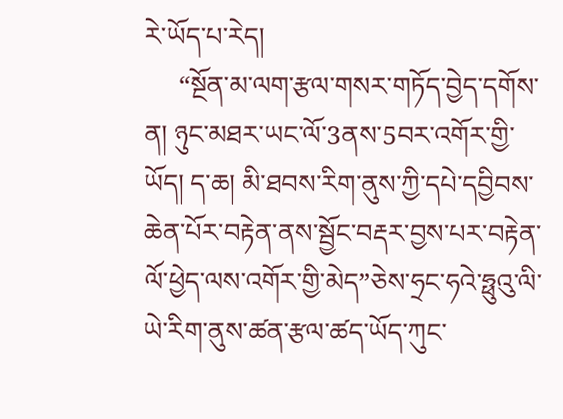རེ་ཡོད་པ་རེད།
     “སྔོན་མ་ལག་རྩལ་གསར་གཏོད་བྱེད་དགོས་ན། ཉུང་མཐར་ཡང་ལོ་3ནས་5བར་འགོར་གྱི་ཡོད། ད་ཆ། མི་ཐབས་རིག་ནུས་ཀྱི་དཔེ་དབྱིབས་ཆེན་པོར་བརྟེན་ནས་སྦྱོང་བརྡར་བྱས་པར་བརྟེན་ལོ་ཕྱེད་ལས་འགོར་གྱི་མེད”ཅེས་ཧྲང་ཧའེ་ཧྥུའུ་ལི་ཡེ་རིག་ནུས་ཚན་རྩལ་ཚད་ཡོད་ཀུང་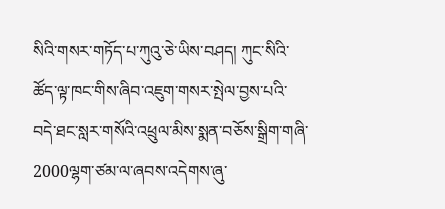སིའི་གསར་གཏོད་པ་ཀུའུ་ཅེ་ཡིས་བཤད། ཀུང་སིའི་ཚོད་ལྟ་ཁང་གིས་ཞིབ་འཇུག་གསར་སྤེལ་བྱས་པའི་བདེ་ཐང་སླར་གསོའི་འཕྲུལ་མིས་སྨན་བཅོས་སྒྲིག་གཞི་2000ལྷག་ཙམ་ལ་ཞབས་འདེགས་ཞུ་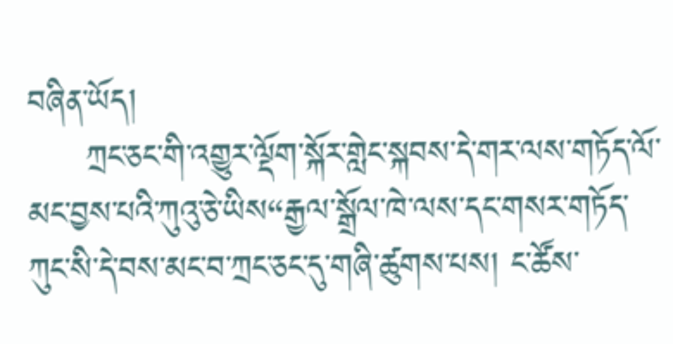བཞིན་ཡོད།
     ཀྲང་ཅང་གི་འགྱུར་ལྡོག་སྐོར་གླེང་སྐབས་དེ་གར་ལས་གཏོད་ལོ་མང་བྱས་པའི་ཀུའུ་ཅེ་ཡིས“རྒྱལ་སྒྲོལ་ཁེ་ལས་དང་གསར་གཏོད་ཀུང་སི་དེ་བས་མང་བ་ཀྲང་ཅང་དུ་གཞི་ཚུགས་པས། ང་ཚོས་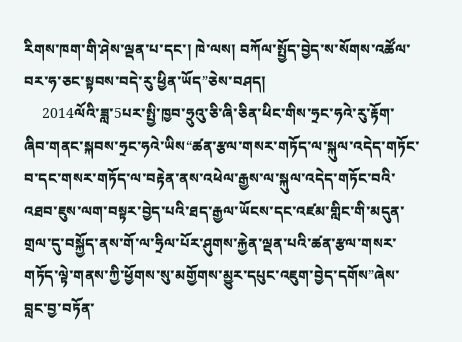རིགས་ཁག་གི་ཤེས་ལྡན་པ་དང་། ཁེ་ལས། བཀོལ་སྤྱོད་བྱེད་ས་སོགས་འཚོལ་བར་ཧ་ཅང་སྟབས་བདེ་རུ་ཕྱིན་ཡོད”ཅེས་བཤད།
     2014ལོའི་ཟླ་5པར་སྤྱི་ཁྱབ་ཧྲུའུ་ཅི་ཞི་ཅིན་ཕིང་གིས་ཧྲང་ཧའེ་རུ་རྟོག་ཞིབ་གནང་སྐབས་ཧྲང་ཧའེ་ཡིས“ཚན་རྩལ་གསར་གཏོད་ལ་སྐུལ་འདེད་གཏོང་བ་དང་གསར་གཏོད་ལ་བརྟེན་ནས་འཕེལ་རྒྱས་ལ་སྐུལ་འདེད་གཏོང་བའི་འཐབ་ཇུས་ལག་བསྟར་བྱེད་པའི་ཐད་རྒྱལ་ཡོངས་དང་འཛམ་གླིང་གི་མདུན་གྲལ་དུ་བསྐྱོད་ནས་གོ་ལ་ཧྲིལ་པོར་ཤུགས་རྐྱེན་ལྡན་པའི་ཚན་རྩལ་གསར་གཏོད་ལྟེ་གནས་ཀྱི་ཕྱོགས་སུ་མགྱོགས་མྱུར་དཔུང་འཇུག་བྱེད་དགོས”ཞེས་བླང་བྱ་བཏོན་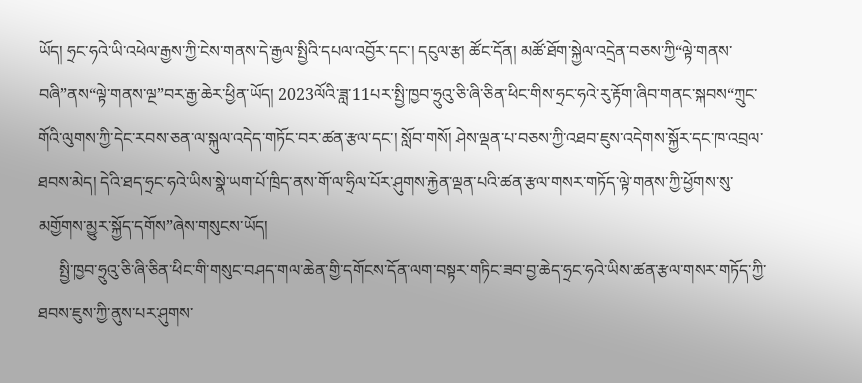ཡོད། ཧྲང་ཧའེ་ཡི་འཕེལ་རྒྱས་ཀྱི་ངེས་གནས་དེ་རྒྱལ་སྤྱིའི་དཔལ་འབྱོར་དང་། དངུལ་རྩ། ཚོང་དོན། མཚོ་ཐོག་སྐྱེལ་འདྲེན་བཅས་ཀྱི“ལྟེ་གནས་བཞི”ནས“ལྟེ་གནས་ལྔ”བར་རྒྱ་ཆེར་ཕྱིན་ཡོད། 2023ལོའི་ཟླ་11པར་སྤྱི་ཁྱབ་ཧྲུའུ་ཅི་ཞི་ཅིན་ཕིང་གིས་ཧྲང་ཧའེ་རུ་རྟོག་ཞིབ་གནང་སྐབས“ཀྲུང་གོའི་ལུགས་ཀྱི་དེང་རབས་ཅན་ལ་སྐུལ་འདེད་གཏོང་བར་ཚན་རྩལ་དང་། སློབ་གསོ། ཤེས་ལྡན་པ་བཅས་ཀྱི་འཐབ་ཇུས་འདེགས་སྐྱོར་དང་ཁ་འབྲལ་ཐབས་མེད། དེའི་ཐད་ཧྲང་ཧའེ་ཡིས་སྣེ་ཡག་པོ་ཁྲིད་ནས་གོ་ལ་ཧྲིལ་པོར་ཤུགས་རྐྱེན་ལྡན་པའི་ཚན་རྩལ་གསར་གཏོད་ལྟེ་གནས་ཀྱི་ཕྱོགས་སུ་མགྱོགས་མྱུར་སྐྱོད་དགོས”ཞེས་གསུངས་ཡོད།
     སྤྱི་ཁྱབ་ཧྲུའུ་ཅི་ཞི་ཅིན་ཕིང་གི་གསུང་བཤད་གལ་ཆེན་གྱི་དགོངས་དོན་ལག་བསྟར་གཏིང་ཟབ་བྱ་ཆེད་ཧྲང་ཧའེ་ཡིས་ཚན་རྩལ་གསར་གཏོད་ཀྱི་ཐབས་ཇུས་ཀྱི་ནུས་པར་ཤུགས་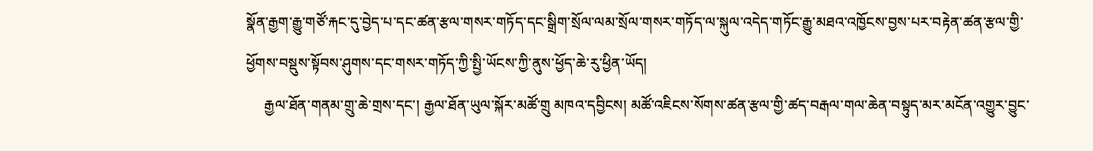སྣོན་རྒྱག་རྒྱུ་གཙོ་རྐང་དུ་བྱེད་པ་དང་ཚན་རྩལ་གསར་གཏོད་དང་སྒྲིག་སྲོལ་ལམ་སྲོལ་གསར་གཏོད་ལ་སྐུལ་འདེད་གཏོང་རྒྱུ་མཐའ་འཁྱོངས་བྱས་པར་བརྟེན་ཚན་རྩལ་གྱི་ཕྱོགས་བསྡུས་སྟོབས་ཤུགས་དང་གསར་གཏོད་ཀྱི་སྤྱི་ཡོངས་ཀྱི་ནུས་ཕྱོད་ཆེ་རུ་ཕྱིན་ཡོད།
     རྒྱལ་ཐོན་གནམ་གྲུ་ཆེ་གྲས་དང་། རྒྱལ་ཐོན་ཡུལ་སྐོར་མཚོ་གྲུ མཁའ་དབྱིངས། མཚོ་འཇིངས་སོགས་ཚན་རྩལ་གྱི་ཚད་བརྒལ་གལ་ཆེན་བསྟུད་མར་མངོན་འགྱུར་བྱུང་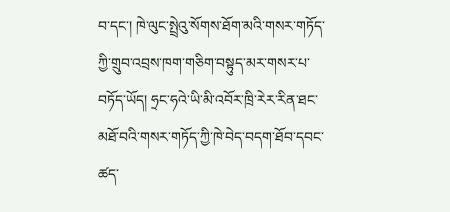བ་དང་། ཁེ་ལུང་སྤྲེའུ་སོགས་ཐོག་མའི་གསར་གཏོད་ཀྱི་གྲུབ་འབྲས་ཁག་གཅིག་བསྟུད་མར་གསར་པ་བཏོད་ཡོད། ཧྲང་ཧའེ་ཡི་མི་འབོར་ཁྲི་རེར་རིན་ཐང་མཐོ་བའི་གསར་གཏོད་ཀྱི་ཁེ་བེད་བདག་ཐོབ་དབང་ཚད་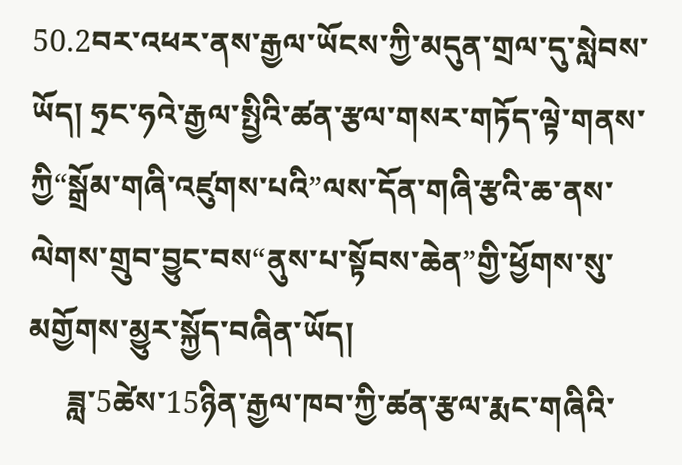50.2བར་འཕར་ནས་རྒྱལ་ཡོངས་ཀྱི་མདུན་གྲལ་དུ་སླེབས་ཡོད། ཧྲང་ཧའེ་རྒྱལ་སྤྱིའི་ཚན་རྩལ་གསར་གཏོད་ལྟེ་གནས་ཀྱི“སྒྲོམ་གཞི་འཛུགས་པའི”ལས་དོན་གཞི་རྩའི་ཆ་ནས་ལེགས་གྲུབ་བྱུང་བས“ནུས་པ་སྟོབས་ཆེན”གྱི་ཕྱོགས་སུ་མགྱོགས་མྱུར་སྐྱོད་བཞིན་ཡོད།
     ཟླ་5ཚེས་15ཉིན་རྒྱལ་ཁབ་ཀྱི་ཚན་རྩལ་རྨང་གཞིའི་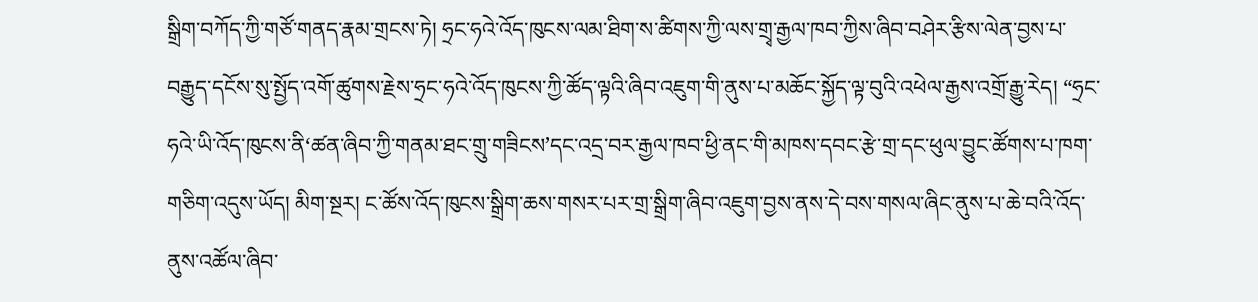སྒྲིག་བཀོད་ཀྱི་གཙོ་གནད་རྣམ་གྲངས་ཏེ། ཧྲང་ཧའེ་འོད་ཁུངས་ལམ་ཐིག་ས་ཚིགས་ཀྱི་ལས་གྲྭ་རྒྱལ་ཁབ་ཀྱིས་ཞིབ་བཤེར་རྩིས་ལེན་བྱས་པ་བརྒྱུད་དངོས་སུ་སྤྱོད་འགོ་ཚུགས་རྗེས་ཧྲང་ཧའེ་འོད་ཁུངས་ཀྱི་ཚོད་ལྟའི་ཞིབ་འཇུག་གི་ནུས་པ་མཆོང་སྐྱོད་ལྟ་བུའི་འཕེལ་རྒྱས་འགྲོ་རྒྱུ་རེད། “ཧྲང་ཧའེ་ཡི་འོད་ཁུངས་ནི‘ཚན་ཞིབ་ཀྱི་གནམ་ཐང་གྲུ་གཟིངས’དང་འདྲ་བར་རྒྱལ་ཁབ་ཕྱི་ནང་གི་མཁས་དབང་རྩེ་གྲ་དང་ཕུལ་བྱུང་ཚོགས་པ་ཁག་གཅིག་འདུས་ཡོད། མིག་སྔར། ང་ཚོས་འོད་ཁུངས་སྒྲིག་ཆས་གསར་པར་གྲ་སྒྲིག་ཞིབ་འཇུག་བྱས་ནས་དེ་བས་གསལ་ཞིང་ནུས་པ་ཆེ་བའི་འོད་ནུས་འཚོལ་ཞིབ་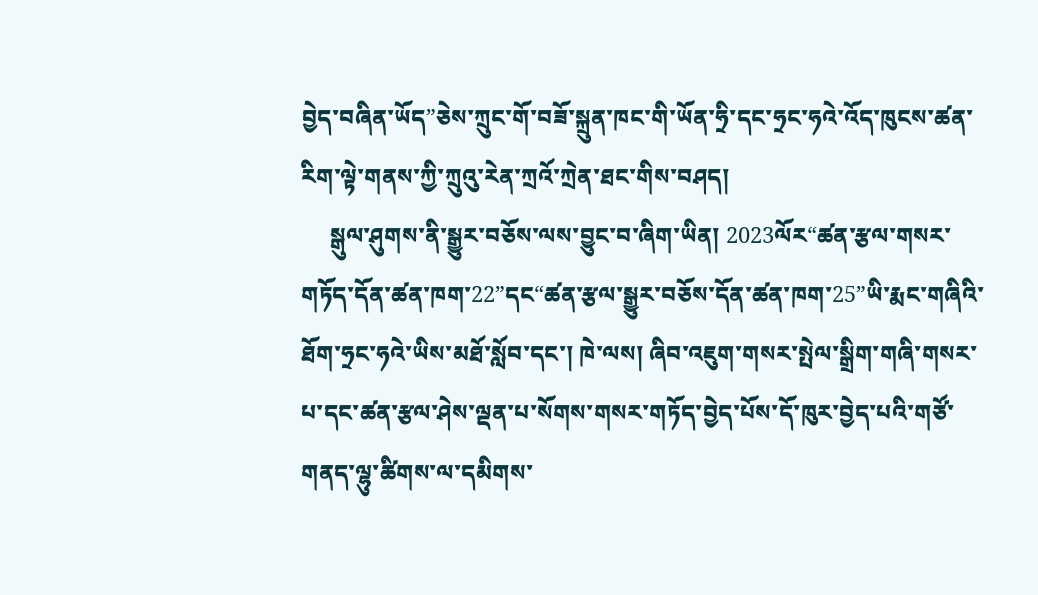བྱེད་བཞིན་ཡོད”ཅེས་ཀྲུང་གོ་བཟོ་སྐྲུན་ཁང་གི་ཡོན་ཧྲི་དང་ཧྲང་ཧའེ་འོད་ཁུངས་ཚན་རིག་ལྟེ་གནས་ཀྱི་ཀྲུའུ་རེན་ཀྲའོ་ཀྲེན་ཐང་གིས་བཤད།
     སྒུལ་ཤུགས་ནི་སྒྱུར་བཅོས་ལས་བྱུང་བ་ཞིག་ཡིན། 2023ལོར“ཚན་རྩལ་གསར་གཏོད་དོན་ཚན་ཁག་22”དང“ཚན་རྩལ་སྒྱུར་བཅོས་དོན་ཚན་ཁག་25”ཡི་རྨང་གཞིའི་ཐོག་ཧྲང་ཧའེ་ཡིས་མཐོ་སློབ་དང་། ཁེ་ལས། ཞིབ་འཇུག་གསར་སྤེལ་སྒྲིག་གཞི་གསར་པ་དང་ཚན་རྩལ་ཤེས་ལྡན་པ་སོགས་གསར་གཏོད་བྱེད་པོས་དོ་ཁུར་བྱེད་པའི་གཙོ་གནད་ལྷུ་ཚིགས་ལ་དམིགས་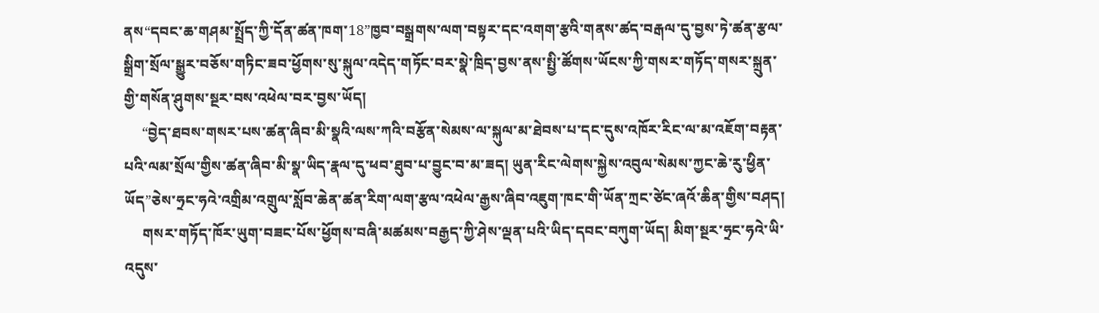ནས“དབང་ཆ་གཤམ་སྤྲོད་ཀྱི་དོན་ཚན་ཁག་18”ཁྱབ་བསྒྲགས་ལག་བསྟར་དང་འགག་རྩའི་གནས་ཚད་བརྒལ་དུ་བྱས་ཏེ་ཚན་རྩལ་སྒྲིག་སྲོལ་སྒྱུར་བཅོས་གཏིང་ཟབ་ཕྱོགས་སུ་སྐུལ་འདེད་གཏོང་བར་སྣེ་ཁྲིད་བྱས་ནས་སྤྱི་ཚོགས་ཡོངས་ཀྱི་གསར་གཏོད་གསར་སྐྲུན་གྱི་གསོན་ཤུགས་སྔར་བས་འཕེལ་བར་བྱས་ཡོད།
     “བྱེད་ཐབས་གསར་པས་ཚན་ཞིབ་མི་སྣའི་ལས་ཀའི་བརྩོན་སེམས་ལ་སྐུལ་མ་ཐེབས་པ་དང་དུས་འཁོར་རིང་ལ་མ་འཇོག་བརྟན་པའི་ལམ་སྲོལ་གྱིས་ཚན་ཞིབ་མི་སྣ་ཡིད་རྣལ་དུ་ཕབ་ཐུབ་པ་བྱུང་བ་མ་ཟད། ཡུན་རིང་ལེགས་སྐྱེས་འབུལ་སེམས་ཀྱང་ཆེ་རུ་ཕྱིན་ཡོད”ཅེས་ཧྲང་ཧའེ་འགྲིམ་འགྲུལ་སློབ་ཆེན་ཚན་རིག་ལག་རྩལ་འཕེལ་རྒྱས་ཞིབ་འཇུག་ཁང་གི་ཡོན་ཀྲང་ཙེང་ཞའོ་ཆིན་གྱིས་བཤད།
     གསར་གཏོད་ཁོར་ཡུག་བཟང་པོས་ཕྱོགས་བཞི་མཚམས་བརྒྱད་ཀྱི་ཤེས་ལྡན་པའི་ཡིད་དབང་བཀུག་ཡོད། མིག་སྔར་ཧྲང་ཧའེ་ཡི་འདུས་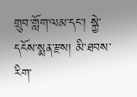གྲུབ་གློག་ལམ་དང་། སྐྱེ་དངོས་སྨན་རྫས། མི་ཐབས་རིག་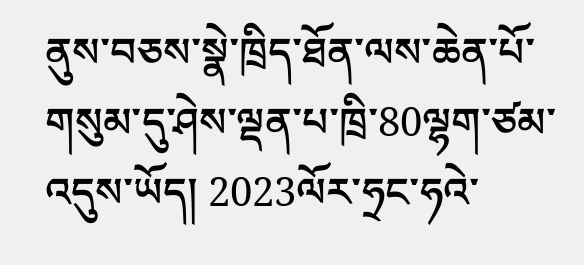ནུས་བཅས་སྣེ་ཁྲིད་ཐོན་ལས་ཆེན་པོ་གསུམ་དུ་ཤེས་ལྡན་པ་ཁྲི་80ལྷག་ཙམ་འདུས་ཡོད། 2023ལོར་ཧྲང་ཧའེ་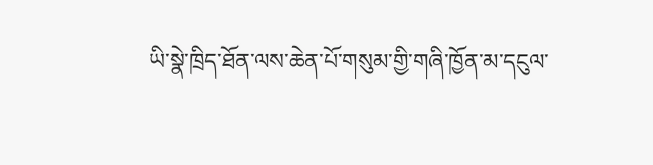ཡི་སྣེ་ཁྲིད་ཐོན་ལས་ཆེན་པོ་གསུམ་གྱི་གཞི་ཁྱོན་མ་དངུལ་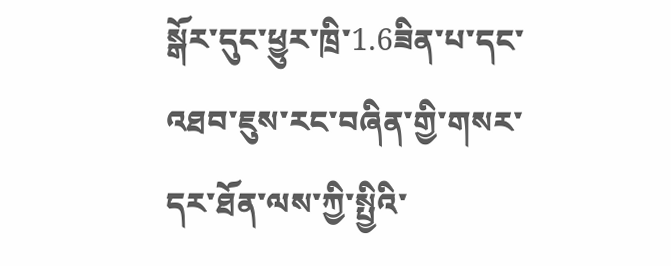སྒོར་དུང་ཕྱུར་ཁྲི་1.6ཟིན་པ་དང་འཐབ་ཇུས་རང་བཞིན་གྱི་གསར་དར་ཐོན་ལས་ཀྱི་སྤྱིའི་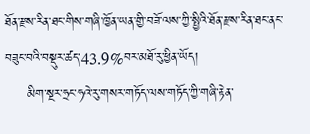ཐོན་རྫས་རིན་ཐང་གིས་གཞི་ཁྱོན་ཡན་གྱི་བཟོ་ལས་ཀྱི་སྤྱིའི་ཐོན་རྫས་རིན་ཐང་ནང་བཟུང་བའི་བསྡུར་ཚད་43.9%བར་མཐོ་རུ་ཕྱིན་ཡོད།
     མིག་སྔར་ཧྲང་ཧའེ་རུ་གསར་གཏོད་ལས་གཏོད་ཀྱི་གཞི་རྟེན་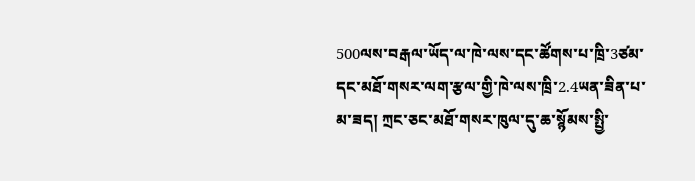500ལས་བརྒལ་ཡོད་ལ་ཁེ་ལས་དང་ཚོགས་པ་ཁྲི་3ཙམ་དང་མཐོ་གསར་ལག་རྩལ་གྱི་ཁེ་ལས་ཁྲི་2.4ཡན་ཟིན་པ་མ་ཟད། ཀྲང་ཅང་མཐོ་གསར་ཁུལ་དུ་ཆ་སྙོམས་སྤྱི་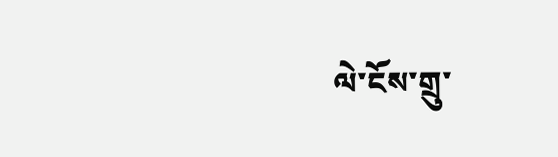ལེ་ངོས་གྲུ་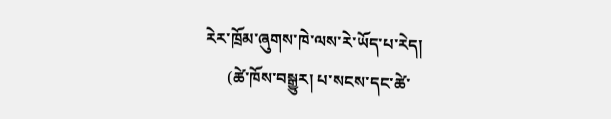རེར་ཁྲོམ་ཞུགས་ཁེ་ལས་རེ་ཡོད་པ་རེད།
     (ཚེ་ཁོས་བསྒྱུར། པ་སངས་དང་ཚེ་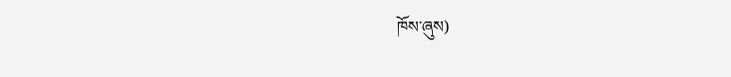ཁོས་ཞུས)